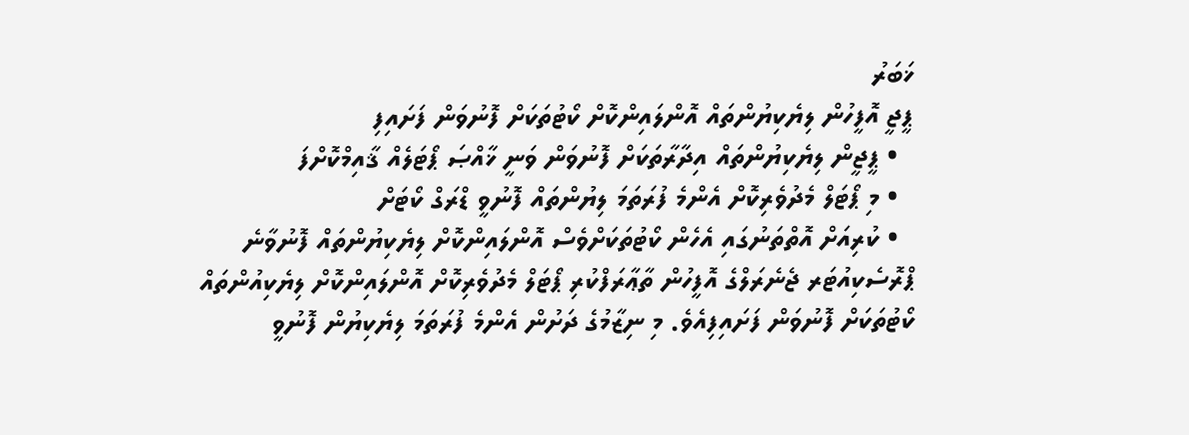ޚަބަރު
ޕީޖީ އޮފީހުން ލިޔެކިޔުންތައް އޮންލައިންކޮށް ކޯޓުތަކަށް ފޮނުވަން ފަށައިފި
  • ޕީޖީން ލިޔެކިޔުންތައް އިދާރާތަކަށް ފޮނުވަން ވަނީ ޚާއްޞަ ޕޯޓަލެއް ޤާއިމްކޮށްފަ
  • މި ޕޯޓަލް މެދުވެރިކޮށް އެންމެ ފުރަތަމަ ލިޔުންތައް ފޮނުވީ ޑްރަގް ކޯޓަށް
  • ކުރިއަށް އޮތްތަނުގައި އެހެން ކޯޓުތަކަށްވެސް އޮންލައިންކޮށް ލިޔެކިޔުންތައް ފޮނުވާނެ
ޕްރޮސެކިއުޓަރ ޖެނެރަލްގެ އޮފީހުން ތާޢާރަފްކުރި ޕޯޓަލް މެދުވެރިކޮށް އޮންލައިންކޮށް ލިޔެކިއުންތައް ކޯޓުތަކަށް ފޮނުވަން ފަށައިފިއެވެ. މި ނިޒާމުގެ ދަށުން އެންމެ ފުރަތަމަ ލިޔެކިޔުން ފޮނުވީ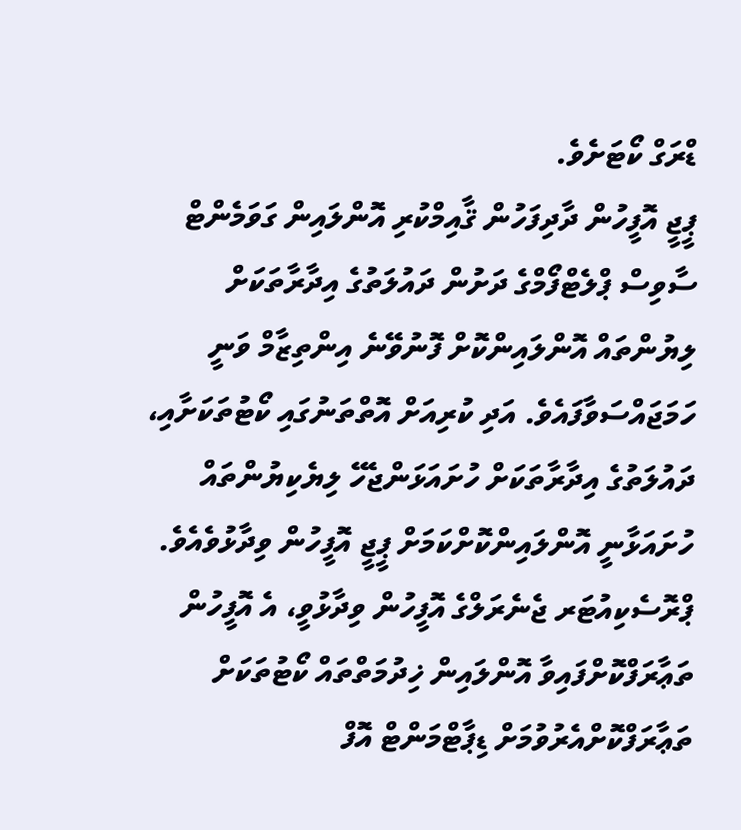ޑްރަގް ކޯޓަށެވެ.
ޕީޖީ އޮފީހުން ދާދިފަހުން ޤާއިމްކުރި އޮންލައިން ގަވަމެންޓް ސާވިސް ޕްލެޓްފޯމްގެ ދަށުން ދައުލަތުގެ އިދާރާތަކަށް ލިޔުންތައް އޮންލައިންކޮށް ފޮނުވޭނެ އިންތިޒާމް ވަނީ ހަމަޖައްސަވާފައެވެ. އަދި ކުރިއަށް އޮތްތަނުގައި ކޯޓުތަކަށާއި، ދައުލަތުގެ އިދާރާތަކަށް ހުށައަޅަންޖެހޭ ލިޔެކިޔުންތައް ހުށައަޅާނީ އޮންލައިންކޮށްކަމަށް ޕީޖީ އޮފީހުން ވިދާޅުވެއެވެ.
ޕްރޮސެކިއުޓަރ ޖެނެރަލްގެ އޮފީހުން ވިދާޅުވީ، އެ އޮފީހުން ތަޢާރަފްކޮށްފައިވާ އޮންލައިން ޚިދުމަތްތައް ކޯޓުތަކަށް ތަޢާރަފްކޮށްއެރުވުމަށް ޑިޕާޓްމަންޓް އޮފް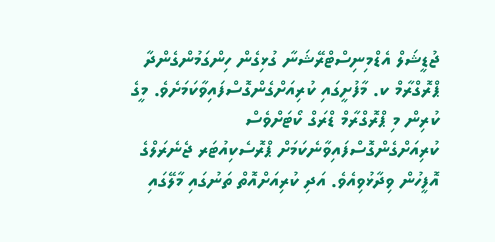ޖުޑީޝަލް އެޑްމިނިސްޓްރޭޝަނާ ގުޅިގެން ހިންގަމުންގެންދާ ޕްރޮގްރާމް ކ. މާފުށީގައި ކުރިއަށްގެންގޮސްފައިވާކަމަށެވެ. މީގެ ކުރިން މި ޕްރޮގްރާމް ޑްރަގް ކޯޓަށްވެސް ކުރިއަށްގެންގޮސްފައިވާނެކަމަށް ޕްރޮސެކިއުޓަރ ޖެނެރަލްގެ އޮފީހުން ވިދާޅުވިއެވެ. އަދި ކުރިއަށްއޮތް ތަނުގައި މާލޭގައި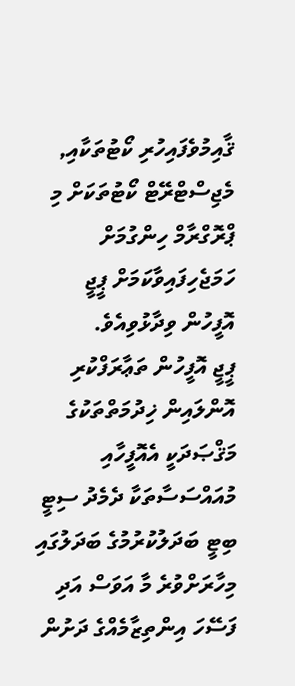ޤާއިމުވެފައިހުރި ކޯޓުތަކާއި, މެޖިސްޓްރޭޓް ކޯޓުތަކަށް މި ޕްރޮގްރާމް ހިންގުމަށް ހަމަޖެހިފައިވާކަމަށް ޕީޖީ އޮފީހުން ވިދާޅުވިއެވެ.
ޕީޖީ އޮފީހުން ތަޢާރަފްކުރި އޮންލައިން ޚިދުމަތްތަކުގެ މަޤްޞަދަކީ އެއޮފީހާއި މުއައްސަސާތަކާ ދެމެދު ސިޓީ ބިޓީ ބަދަލުކުރުމުގެ ބަދަލުގައި މިހާރަށްވުރެ މާ އަވަސް އަދި ފަސޭހަ އިންތިޒާމެއްގެ ދަށުން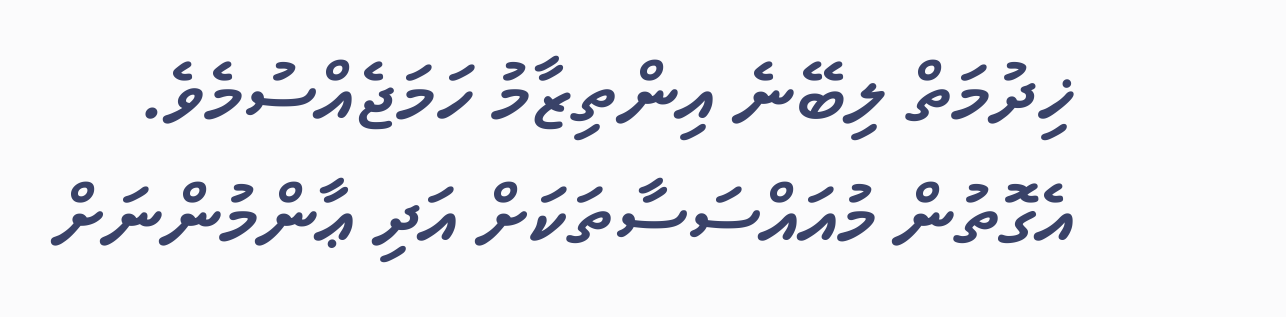ޚިދުމަތް ލިބޭނެ އިންތިޒާމު ހަމަޖެއްސުމެވެ.
އެގޮތުން މުއައްސަސާތަކަށް އަދި ޢާންމުންނަށް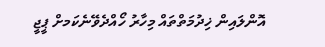އޮންލައިން ޚިދުމަތްތައް މިހާރު ހޯއްދެވޭނެކަމށް ޕީޖީ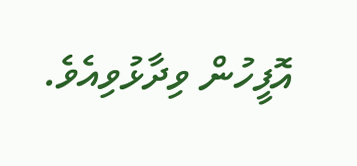އޮފީހުން ވިދާޅުވިއެވެ.